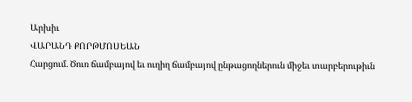Արխիւ
ՎԱՐԱՆԴ ՔՈՐԹՄՈՍԵԱՆ
Հարցում. Ծուռ ճամբայով եւ ուղիղ ճամբայով ընթացողներուն միջեւ տարբերութիւն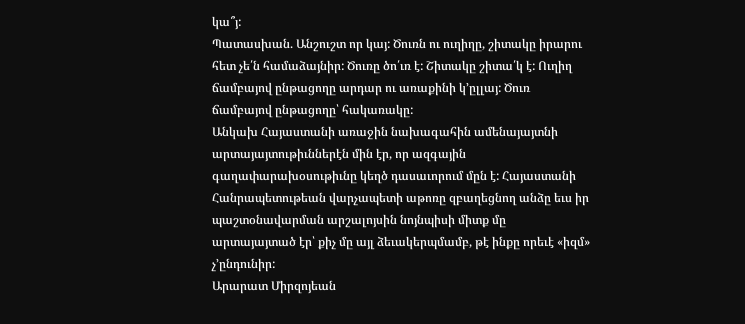կա՞յ:
Պատասխան. Անշուշտ որ կայ: Ծուռն ու ուղիղը, շիտակը իրարու հետ չե՛ն համաձայնիր: Ծուռը ծո՛ւռ է: Շիտակը շիտա՛կ է: Ուղիղ ճամբայով ընթացողը արդար ու առաքինի կ՚ըլլայ: Ծուռ ճամբայով ընթացողը՝ հակառակը:
Անկախ Հայաստանի առաջին նախագահին ամենայայտնի արտայայտութիւններէն մին էր, որ ազգային գաղափարախօսութիւնը կեղծ դասաւորում մըն է: Հայաստանի Հանրապետութեան վարչապետի աթոռը զբաղեցնող անձը եւս իր պաշտօնավարման արշալոյսին նոյնպիսի միտք մը արտայայտած էր՝ քիչ մը այլ ձեւակերպմամբ, թէ ինքը որեւէ «իզմ» չ՚ընդունիր:
Արարատ Միրզոյեան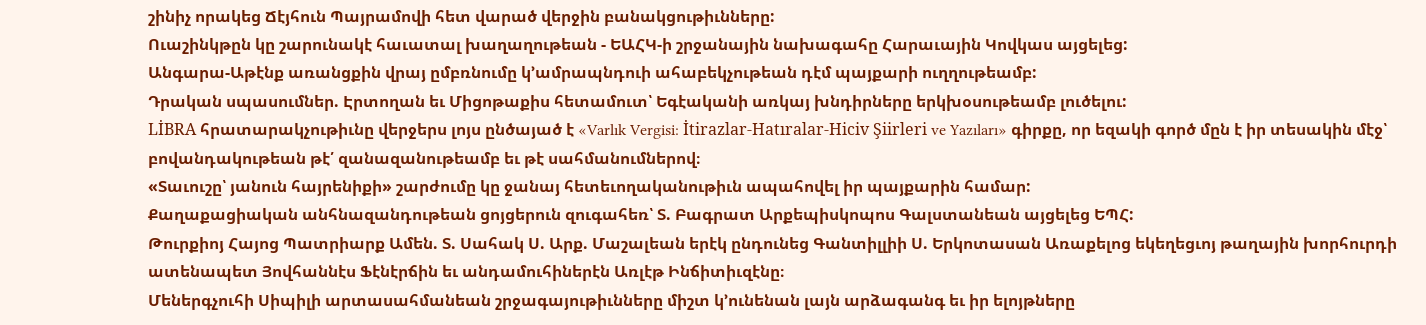շինիչ որակեց Ճէյհուն Պայրամովի հետ վարած վերջին բանակցութիւնները:
Ուաշինկթըն կը շարունակէ հաւատալ խաղաղութեան - ԵԱՀԿ-ի շրջանային նախագահը Հարաւային Կովկաս այցելեց:
Անգարա-Աթէնք առանցքին վրայ ըմբռնումը կ՚ամրապնդուի ահաբեկչութեան դէմ պայքարի ուղղութեամբ:
Դրական սպասումներ. Էրտողան եւ Միցոթաքիս հետամուտ՝ Եգէականի առկայ խնդիրները երկխօսութեամբ լուծելու:
LİBRA հրատարակչութիւնը վերջերս լոյս ընծայած է «Varlık Vergisi: İtirazlar-Hatıralar-Hiciv Şiirleri ve Yazıları» գիրքը, որ եզակի գործ մըն է իր տեսակին մէջ՝ բովանդակութեան թէ՛ զանազանութեամբ եւ թէ սահմանումներով։
«Տաւուշը՝ յանուն հայրենիքի» շարժումը կը ջանայ հետեւողականութիւն ապահովել իր պայքարին համար:
Քաղաքացիական անհնազանդութեան ցոյցերուն զուգահեռ՝ Տ. Բագրատ Արքեպիսկոպոս Գալստանեան այցելեց ԵՊՀ:
Թուրքիոյ Հայոց Պատրիարք Ամեն. Տ. Սահակ Ս. Արք. Մաշալեան երէկ ընդունեց Գանտիլլիի Ս. Երկոտասան Առաքելոց եկեղեցւոյ թաղային խորհուրդի ատենապետ Յովհաննէս Ֆէնէրճին եւ անդամուհիներէն Առլէթ Ինճիտիւզէնը։
Մեներգչուհի Սիպիլի արտասահմանեան շրջագայութիւնները միշտ կ՚ունենան լայն արձագանգ եւ իր ելոյթները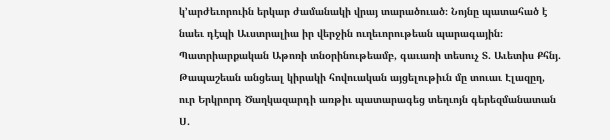կ՚արժեւորուին երկար ժամանակի վրայ տարածուած։ Նոյնը պատահած է նաեւ դէպի Աւստրալիա իր վերջին ուղեւորութեան պարագային։
Պատրիարքական Աթոռի տնօրինութեամբ, գաւառի տեսուչ Տ. Աւետիս Քհնյ. Թապաշեան անցեալ կիրակի հովուական այցելութիւն մը տուաւ Էլազըղ, ուր Երկրորդ Ծաղկազարդի առթիւ պատարագեց տեղւոյն գերեզմանատան Ս.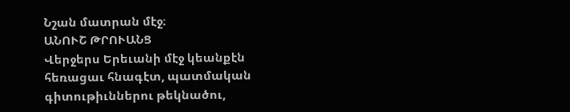Նշան մատրան մէջ։
ԱՆՈՒՇ ԹՐՈՒԱՆՑ
Վերջերս Երեւանի մէջ կեանքէն հեռացաւ հնագէտ, պատմական գիտութիւններու թեկնածու,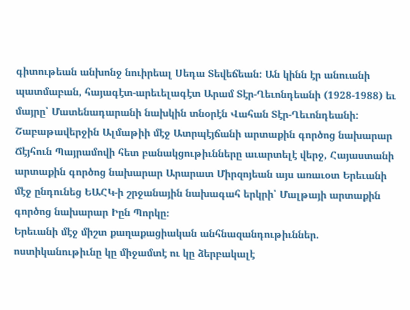գիտութեան անխոնջ նուիրեալ Սեդա Տեվեճեան: Ան կինն էր անուանի պատմաբան, հայագէտ-արեւելագէտ Արամ Տէր-Ղեւոնդեանի (1928-1988) եւ մայրը՝ Մատենադարանի նախկին տնօրէն Վահան Տէր-Ղեւոնդեանի:
Շաբաթավերջին Ալմաթիի մէջ Ատրպէյճանի արտաքին գործոց նախարար Ճէյհուն Պայրամովի հետ բանակցութիւնները աւարտելէ վերջ, Հայաստանի արտաքին գործոց նախարար Արարատ Միրզոյեան այս առաւօտ Երեւանի մէջ ընդունեց ԵԱՀԿ-ի շրջանային նախագահ երկրի՝ Մալթայի արտաքին գործոց նախարար Իըն Պորկը։
Երեւանի մէջ միշտ քաղաքացիական անհնազանդութիւններ. ոստիկանութիւնը կը միջամտէ ու կը ձերբակալէ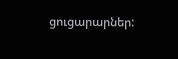ցուցարարներ: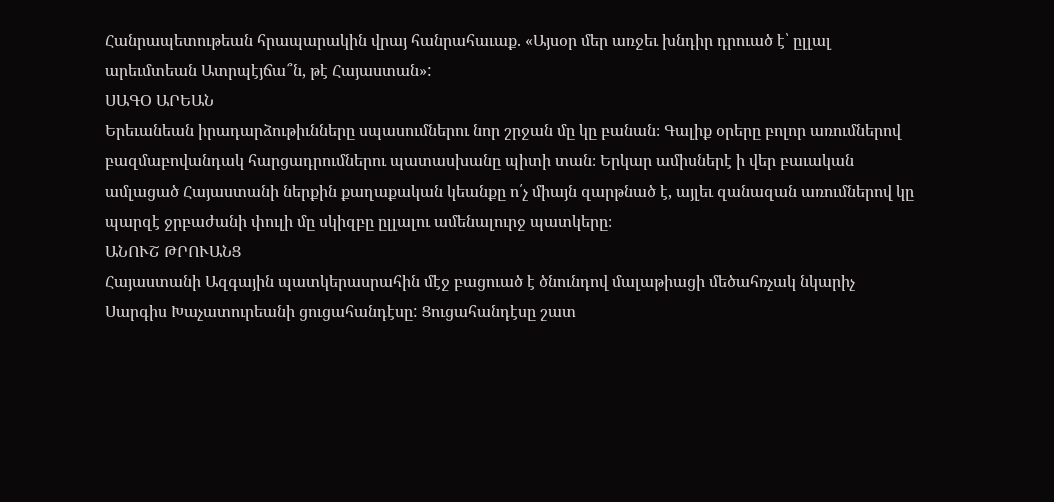Հանրապետութեան հրապարակին վրայ հանրահաւաք. «Այսօր մեր առջեւ խնդիր դրուած է՝ ըլլալ արեւմտեան Ատրպէյճա՞ն, թէ Հայաստան»:
ՍԱԳՕ ԱՐԵԱՆ
Երեւանեան իրադարձութիւնները սպասումներու նոր շրջան մը կը բանան։ Գալիք օրերը բոլոր առումներով բազմաբովանդակ հարցադրումներու պատասխանը պիտի տան։ Երկար ամիսներէ ի վեր բաւական ամլացած Հայաստանի ներքին քաղաքական կեանքը ո՛չ միայն զարթնած է, այլեւ զանազան առումներով կը պարզէ ջրբաժանի փուլի մը սկիզբը ըլլալու ամենալուրջ պատկերը։
ԱՆՈՒՇ ԹՐՈՒԱՆՑ
Հայաստանի Ազգային պատկերասրահին մէջ բացուած է ծնունդով մալաթիացի մեծահռչակ նկարիչ Սարգիս Խաչատուրեանի ցուցահանդէսը: Ցուցահանդէսը շատ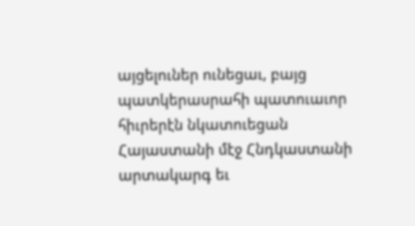այցելուներ ունեցաւ, բայց պատկերասրահի պատուաւոր հիւրերէն նկատուեցան Հայաստանի մէջ Հնդկաստանի արտակարգ եւ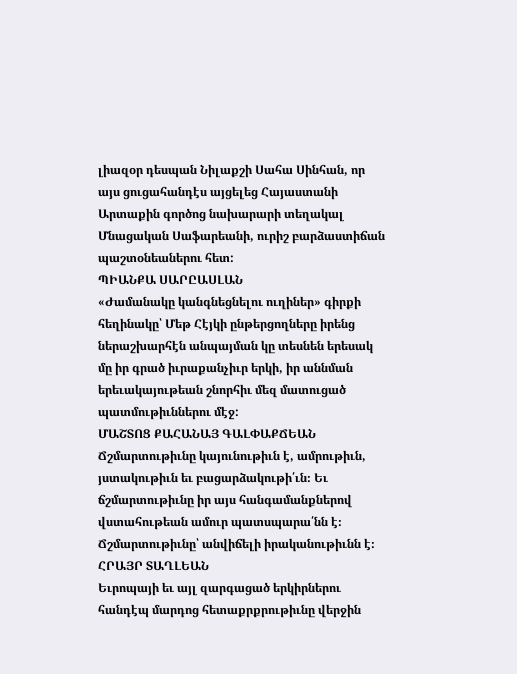լիազօր դեսպան Նիլաքշի Սահա Սինհան, որ այս ցուցահանդէս այցելեց Հայաստանի Արտաքին գործոց նախարարի տեղակալ Մնացական Սաֆարեանի, ուրիշ բարձաստիճան պաշտօնեաներու հետ:
ՊԻԱՆՔԱ ՍԱՐԸԱՍԼԱՆ
«Ժամանակը կանգնեցնելու ուղիներ» գիրքի հեղինակը՝ Մեթ Հէյկի ընթերցողները իրենց ներաշխարհէն անպայման կը տեսնեն երեսակ մը իր գրած իւրաքանչիւր երկի, իր աննման երեւակայութեան շնորհիւ մեզ մատուցած պատմութիւններու մէջ:
ՄԱՇՏՈՑ ՔԱՀԱՆԱՅ ԳԱԼՓԱՔՃԵԱՆ
Ճշմարտութիւնը կայունութիւն է, ամրութիւն, յստակութիւն եւ բացարձակութի՛ւն։ Եւ ճշմարտութիւնը իր այս հանգամանքներով վստահութեան ամուր պատսպարա՛նն է։ Ճշմարտութիւնը՝ անվիճելի իրականութիւնն է։
ՀՐԱՅՐ ՏԱՂԼԵԱՆ
Եւրոպայի եւ այլ զարգացած երկիրներու հանդէպ մարդոց հետաքրքրութիւնը վերջին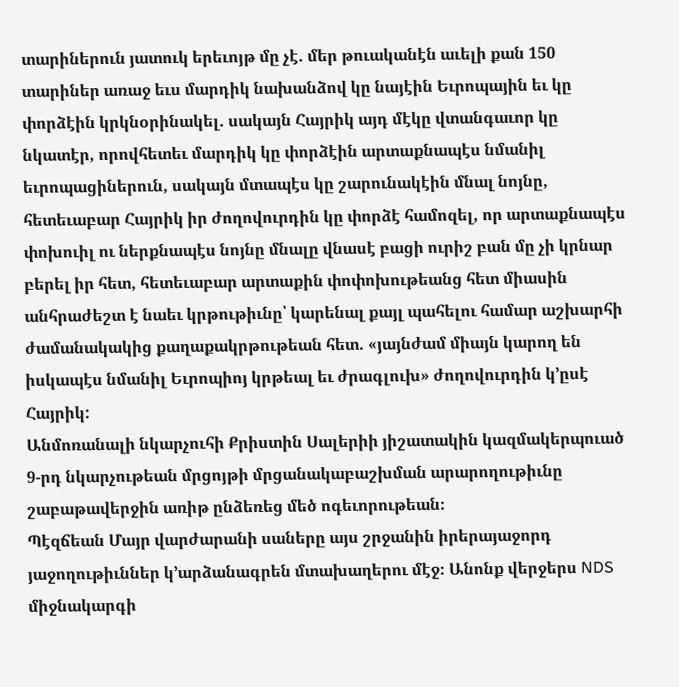տարիներուն յատուկ երեւոյթ մը չէ. մեր թուականէն աւելի քան 150 տարիներ առաջ եւս մարդիկ նախանձով կը նայէին Եւրոպային եւ կը փորձէին կրկնօրինակել. սակայն Հայրիկ այդ մէկը վտանգաւոր կը նկատէր, որովհետեւ մարդիկ կը փորձէին արտաքնապէս նմանիլ եւրոպացիներուն, սակայն մտապէս կը շարունակէին մնալ նոյնը, հետեւաբար Հայրիկ իր ժողովուրդին կը փորձէ համոզել, որ արտաքնապէս փոխուիլ ու ներքնապէս նոյնը մնալը վնասէ բացի ուրիշ բան մը չի կրնար բերել իր հետ, հետեւաբար արտաքին փոփոխութեանց հետ միասին անհրաժեշտ է նաեւ կրթութիւնը՝ կարենալ քայլ պահելու համար աշխարհի ժամանակակից քաղաքակրթութեան հետ. «յայնժամ միայն կարող են իսկապէս նմանիլ Եւրոպիոյ կրթեալ եւ ժրագլուխ» ժողովուրդին կ՚ըսէ Հայրիկ:
Անմոռանալի նկարչուհի Քրիստին Սալերիի յիշատակին կազմակերպուած 9-րդ նկարչութեան մրցոյթի մրցանակաբաշխման արարողութիւնը շաբաթավերջին առիթ ընձեռեց մեծ ոգեւորութեան։
Պէզճեան Մայր վարժարանի սաները այս շրջանին իրերայաջորդ յաջողութիւններ կ՚արձանագրեն մտախաղերու մէջ։ Անոնք վերջերս NDS միջնակարգի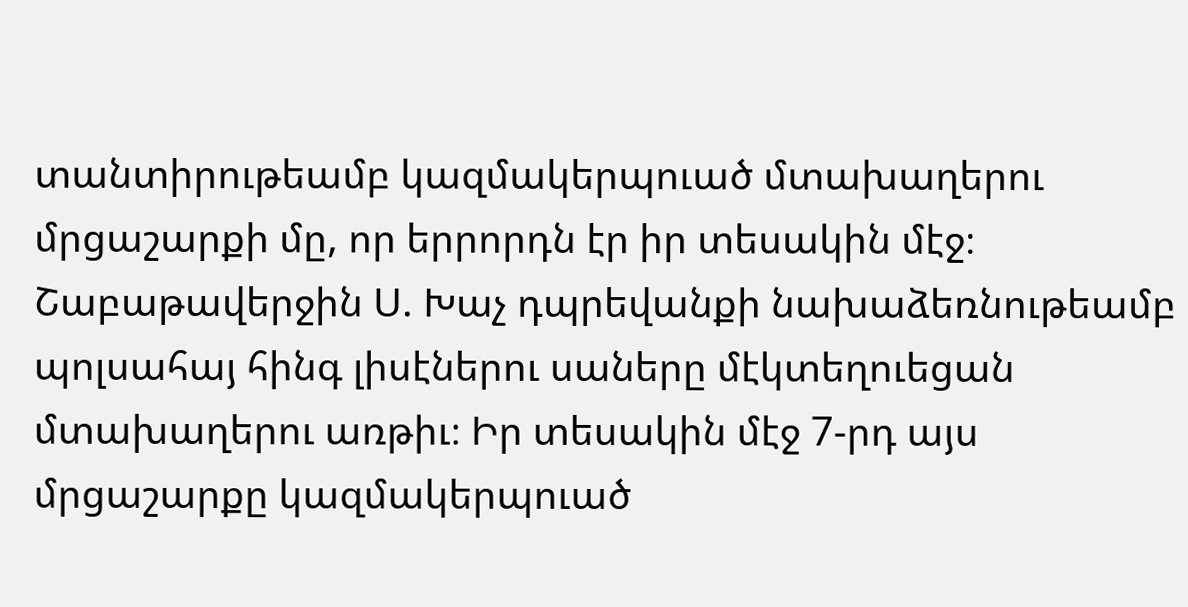տանտիրութեամբ կազմակերպուած մտախաղերու մրցաշարքի մը, որ երրորդն էր իր տեսակին մէջ։
Շաբաթավերջին Ս. Խաչ դպրեվանքի նախաձեռնութեամբ պոլսահայ հինգ լիսէներու սաները մէկտեղուեցան մտախաղերու առթիւ։ Իր տեսակին մէջ 7-րդ այս մրցաշարքը կազմակերպուած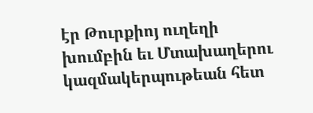էր Թուրքիոյ ուղեղի խումբին եւ Մտախաղերու կազմակերպութեան հետ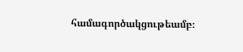համագործակցութեամբ։